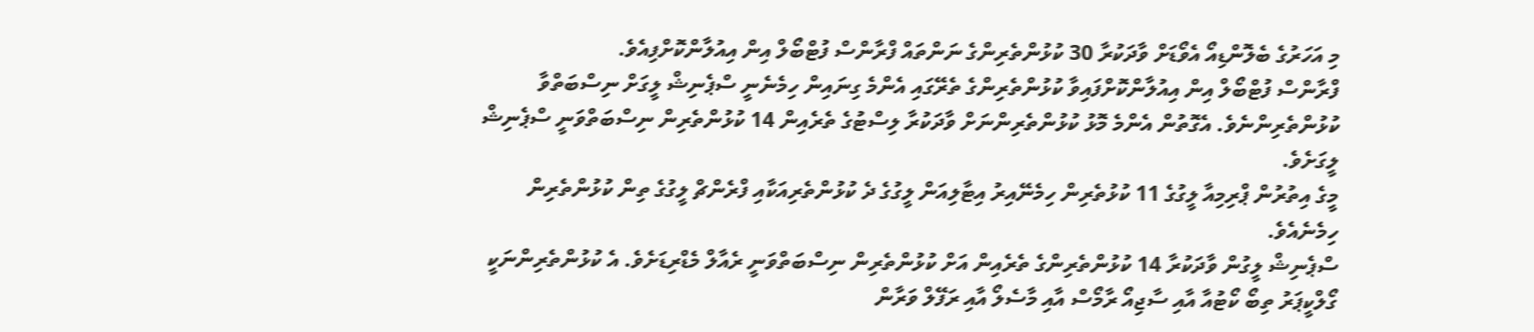މި އަހަރުގެ ބެލޮންޑިއޯ އެވޯޑަށް ވާދަކުރާ 30 ކުޅުންތެރިންގެ ނަންތައް ފްރާންސް ފުޓްބޯލް އިން އިއުލާންކޮށްފިއެވެ.
ފްރާންސް ފުޓްބޯލް އިން އިއުލާންކޮށްފައިވާ ކުޅުންތެރިންގެ ތެރޭގައި އެންމެ ގިނައިން ހިމެނެނީ ސްޕެނިޝް ލީގަށް ނިސްބަތްވާ ކުޅުންތެރިންނެވެ. އެގޮތުން އެންމެ މޮޅު ކުޅުންތެރިންނަށް ވާދަކުރާ ލިސްޓުގެ ތެރެއިން 14 ކުޅުންތެރިން ނިސްބަތްވަނީ ސްޕެނިޝް ލީގަށެވެ.
މީގެ އިތުރުން ޕްރިމިއާ ލީގުގެ 11 ކުޅުތެރިން ހިމެނޭއިރު އިޓާލިއަން ލީގުގެ ދެ ކުޅުންތެރިއަކާއި ފްރެންޗް ލީގުގެ ތިން ކުޅުންތެރިން ހިމެނެއެވެ.
ސްޕެނިޝް ލީގުން ވާދަކުރާ 14 ކުޅުންތެރިންގެ ތެރެއިން އަށް ކުޅުންތެރިން ނިސްބަތްވަނީ ރެއާލް މެޑްރިޑަށެވެ. އެ ކުޅުންތެރިންނަކީ ގޯލްކީޕަރު ތިބޯ ކޯޓުއާ އާއި ސާޖިއޯ ރާމޯސް އާއި މާސެލޯ އާއި ރަފޭލް ވަރާން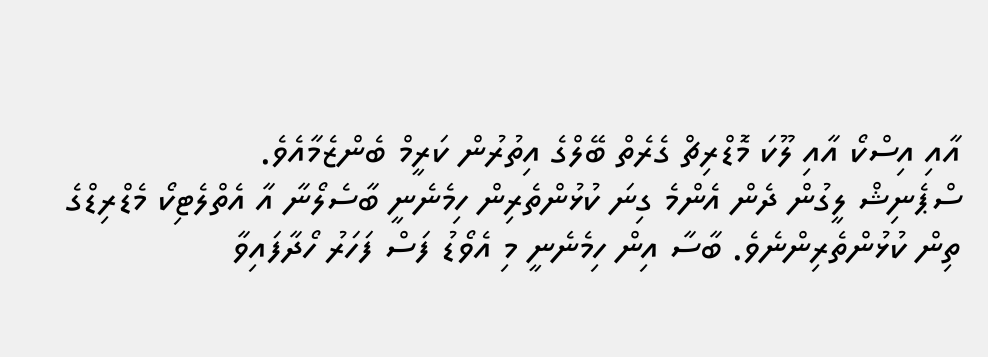އާއި އިސްކޯ އާއި ލޫކަ މޮޑްރިޗް ގެރެތް ބޭލްގެ އިތުރުން ކަރީމް ބެންޒެމާއެވެ.
ސްޕެނިޝް ލީގުން ދެން އެންމެ ގިނަ ކުޅުންތެރިން ހިމެނެނީ ބާސެލޯނާ އާ އެތްލެޓިކޯ މެޑްރިޑްގެ ތިން ކުޅުންތެރިންނެވެ. ބާސާ އިން ހިމެނެނީ މި އެވޯޑު ފަސް ފަހަރު ހޯދާފައިވާ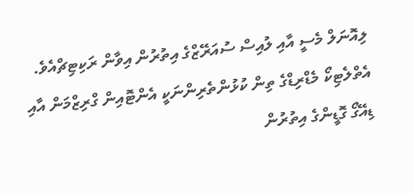ލިއޮނަލް މެސީ އާއި ލުއިސް ސުއަރޭޒްގެ އިތުރުން އިވާން ރަކިޓިޗްއެވެ. އެތްލެޓިކޯ މެޑްރިޑްގެ ތިން ކުޅުންތެރިންނަކީ އެންޓޮއިން ގްރިޒްމަން އާއި ޑިއޭގޯ ގޮޑީންގެ އިތުރުން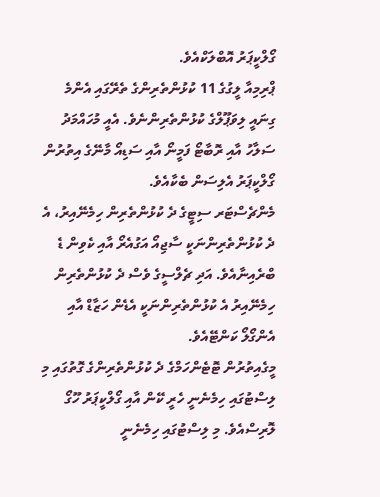ގޯލްކީޕަރު އޮބްލަކްއެވެ.
ޕްރިމިއާ ލީގުގެ 11 ކުޅުންތެރިންގެ ތެރޭގައި އެންމެ ގިނައީ ލިވަޕޫލްގެ ކުޅުންތެރިންނެވެ. އެއީ މުހައްމަދު ސަލާހު އާއި ރޮބާޓޯ ފަމީނޯ އާއި ސަޑިއޯ މާނޭގެ އިތުރުން ގޯލްކީޕަރު އެލިސަން ބެކާއެވެ.
މެންޗެސްޓަރ ސިޓީގެ ދެ ކުޅުންތެރިން ހިމެނޭއިރު، އެ ދެ ކުޅުންތެރިންނަކީ ސާޖިއޯ އަގުއެރޯ އާއި ކެވިން ޑެ ބްރެއިނާއެވެ. އަދި ޗެލްސީގެ ވެސް ދެ ކުޅުންތެރިން ހިމެނޭއިރު އެ ކުޅުންތެރިންނަކީ އެޑެން ހަޒާޑް އާއި އެންގޯލޯ ކަންޓޭއެވެ.
މީގެއިތުރުން ޓޮޓެންހަމްގެ ދެ ކުޅުންތެރިންގެ ގޮތުގައި މި ލިސްޓުގައި ހިމެނެނީ ހެރީ ކޭން އާއި ގޯލްކީޕަރު ހޫގޯ ލޮރިސްއެވެ. މި ލިސްޓުގައި ހިމެނެނީ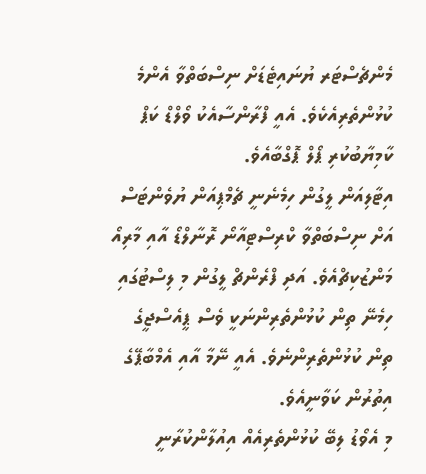މެންޗެސްޓަރ ޔުނައިޓެޑަށް ނިސްބަތްވާ އެންމެ ކުޅުންތެރިއެކެވެ. އެއީ ފްރާންސާއެކު ވޯލްޑް ކަޕް ކާމިޔާބުކުރި ޕޯލް ޕޮގްބާއެވެ.
އިޓާލިއަން ލީގުން ހިމެނެނީ ޗެމްޕިއަން ޔުވެންޓަސް އަށް ނިސްބަތްވާ ކްރިސްޓިއާނޯ ރޮނާލްޑޯ އާއި މާރިއޯ މަންޒުކިޗްއެވެ. އަދި ފްރެންޗް ލީގުން މި ލިސްޓުގައި ހިމެނޭ ތިން ކުޅުންތެރިންނަކީ ވެސް ޕީއެސްޖީގެ ތިން ކުޅުންތެރިންނެވެ. އެއީ ނޭމާ އާއި އެމްބާޕޭގެ އިތުރުން ކަވާނީއެވެ.
މި އެވޯޑު ލިބޭ ކުޅުންތެރިއެއް އިއުލާންކުރާނީ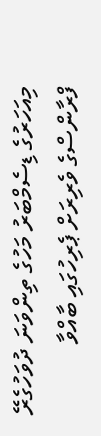މިއަހަރުގެ ޑިސެމްބަރު މަހުގެ ތިންވަނަ ދުވަހުގެރޭ ފްރާންސްގެ ވެރިރަށް ޕެރިހުގައި ބާއްވާ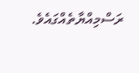ރަސްމިއްޔާތެއްގައެވެ.